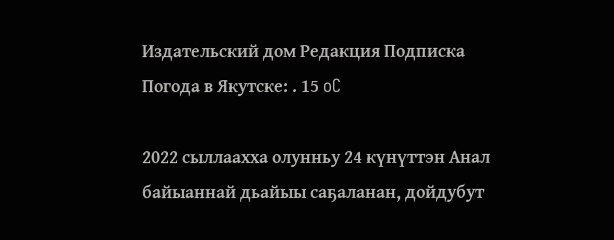Издательский дом Редакция Подписка
Погода в Якутске: . 15 oC

2022 сыллаахха олунньу 24 күнүттэн Анал байыаннай дьайыы саҕаланан, дойдубут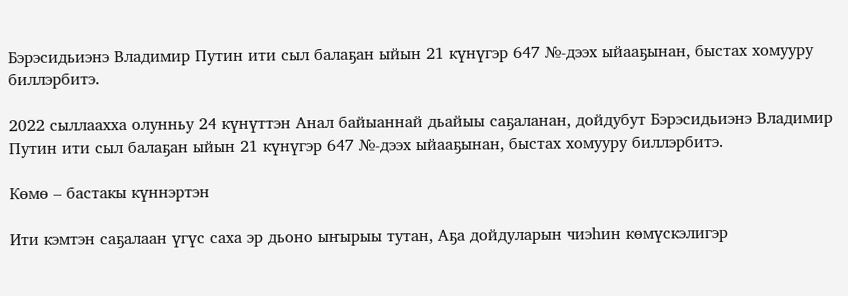Бэрэсидьиэнэ Владимир Путин ити сыл балаҕан ыйын 21 күнүгэр 647 №-дээх ыйааҕынан, быстах хомууру биллэрбитэ.

2022 сыллаахха олунньу 24 күнүттэн Анал байыаннай дьайыы саҕаланан, дойдубут Бэрэсидьиэнэ Владимир Путин ити сыл балаҕан ыйын 21 күнүгэр 647 №-дээх ыйааҕынан, быстах хомууру биллэрбитэ.

Көмө – бастакы күннэртэн

Ити кэмтэн саҕалаан үгүс саха эр дьоно ыҥырыы тутан, Аҕа дойдуларын чиэһин көмүскэлигэр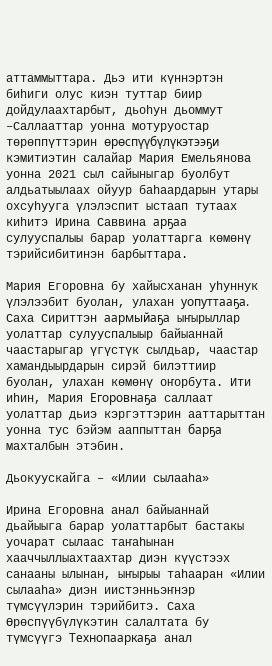аттаммыттара. Дьэ ити күннэртэн биһиги олус киэн туттар биир дойдулаахтарбыт, дьоһун дьоммут –Саллааттар уонна мотуруостар төрөппүттэрин өрөспүүбүлүкэтээҕи кэмитиэтин салайар Мария Емельянова уонна 2021 сыл сайыныгар буолбут алдьатыылаах ойуур баһаардарын утары охсуһууга үлэлэспит ыстаап тутаах киһитэ Ирина Саввина арҕаа сулууспалыы барар уолаттарга көмөнү тэрийсибитинэн барбыттара.

Мария Егоровна бу хайысханан уһуннук үлэлээбит буолан, улахан уопуттааҕа. Саха Сириттэн аармыйаҕа ыҥырыллар уолаттар сулууспалыыр байыаннай  чаастарыгар үгүстүк сылдьар, чаастар хамандыырдарын сирэй билэттиир буолан, улахан көмөнү оҥорбута. Ити иһин, Мария Егоровнаҕа саллаат уолаттар дьиэ кэргэттэрин ааттарыттан уонна тус бэйэм ааппыттан барҕа махталбын этэбин.

Дьокуускайга – «Илии сылааһа»

Ирина Егоровна анал байыаннай дьайыыга барар уолаттарбыт бастакы уочарат сылаас таҥаһынан хааччыллыахтаахтар диэн күүстээх санааны ылынан, ыҥырыы таһааран «Илии сылааһа» диэн иистэнньэҥнэр түмсүүлэрин тэрийбитэ. Саха Өрөспүүбүлүкэтин салалтата бу түмсүүгэ Технопааркаҕа анал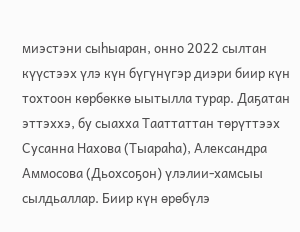миэстэни сыһыаран, онно 2022 сылтан күүстээх үлэ күн бүгүнүгэр диэри биир күн тохтоон көрбөккө ыытылла турар. Даҕатан эттэххэ, бу сыахха Тааттаттан төрүттээх Сусанна Нахова (Тыараһа), Александра Аммосова (Дьохсоҕон) үлэлии-хамсыы сылдьаллар. Биир күн өрөбүлэ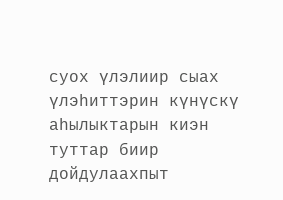суох үлэлиир сыах үлэһиттэрин күнүскү аһылыктарын киэн туттар биир дойдулаахпыт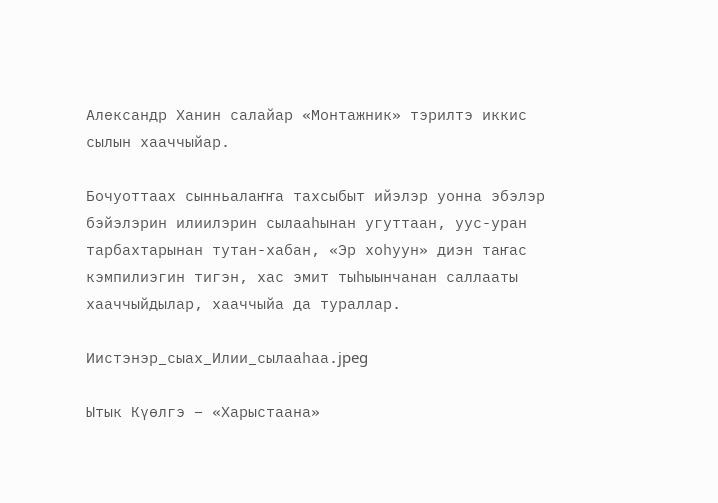Александр Ханин салайар «Монтажник» тэрилтэ иккис сылын хааччыйар.

Бочуоттаах сынньалаҥҥа тахсыбыт ийэлэр уонна эбэлэр бэйэлэрин илиилэрин сылааһынан угуттаан, уус-уран тарбахтарынан тутан-хабан, «Эр хоһуун» диэн таҥас кэмпилиэгин тигэн, хас эмит тыһыынчанан саллааты хааччыйдылар, хааччыйа да тураллар.

Иистэнэр_сыах_Илии_сылааһаа.jpeg

Ытык Күөлгэ – «Харыстаана»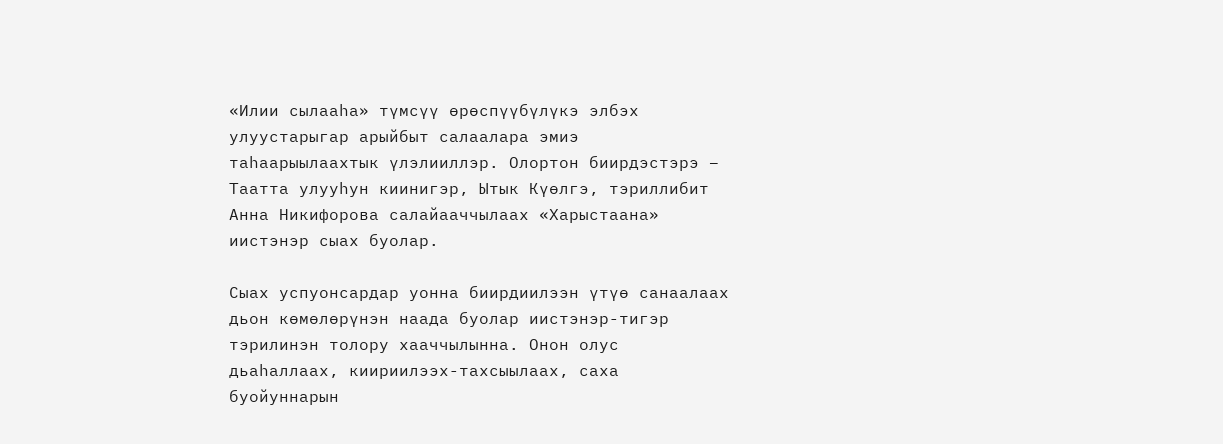«Илии сылааһа» түмсүү өрөспүүбүлүкэ элбэх улуустарыгар арыйбыт салаалара эмиэ таһаарыылаахтык үлэлииллэр. Олортон биирдэстэрэ – Таатта улууһун киинигэр, Ытык Күөлгэ, тэриллибит Анна Никифорова салайааччылаах «Харыстаана» иистэнэр сыах буолар.

Сыах успуонсардар уонна биирдиилээн үтүө санаалаах дьон көмөлөрүнэн наада буолар иистэнэр-тигэр тэрилинэн толору хааччылынна. Онон олус дьаһаллаах, киириилээх-тахсыылаах, саха буойуннарын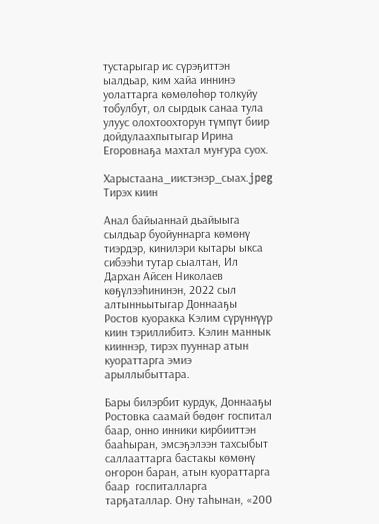тустарыгар ис сүрэҕиттэн ыалдьар, ким хайа иннинэ уолаттарга көмөлөһөр толкуйу тобулбут, ол сырдык санаа тула улуус олохтоохторун түмпүт биир дойдулаахпытыгар Ирина Егоровнаҕа махтал муҥура суох.

Харыстаана_иистэнэр_сыах.jpeg
Тирэх киин

Анал байыаннай дьайыыга сылдьар буойуннарга көмөнү тиэрдэр, кинилэри кытары ыкса сибээһи тутар сыалтан, Ил Дархан Айсен Николаев көҕүлээһининэн, 2022 сыл алтынньытыгар Доннааҕы Ростов куоракка Кэлим сүрүннүүр киин тэриллибитэ. Кэлин маннык кииннэр, тирэх пууннар атын куораттарга эмиэ арыллыбыттара.

Бары билэрбит курдук, Доннааҕы Ростовка саамай бөдөҥ госпитал баар, онно инники кирбииттэн бааһыран, эмсэҕэлээн тахсыбыт саллааттарга бастакы көмөнү оҥорон баран, атын куораттарга баар  госпиталларга тарҕаталлар. Ону таһынан, «200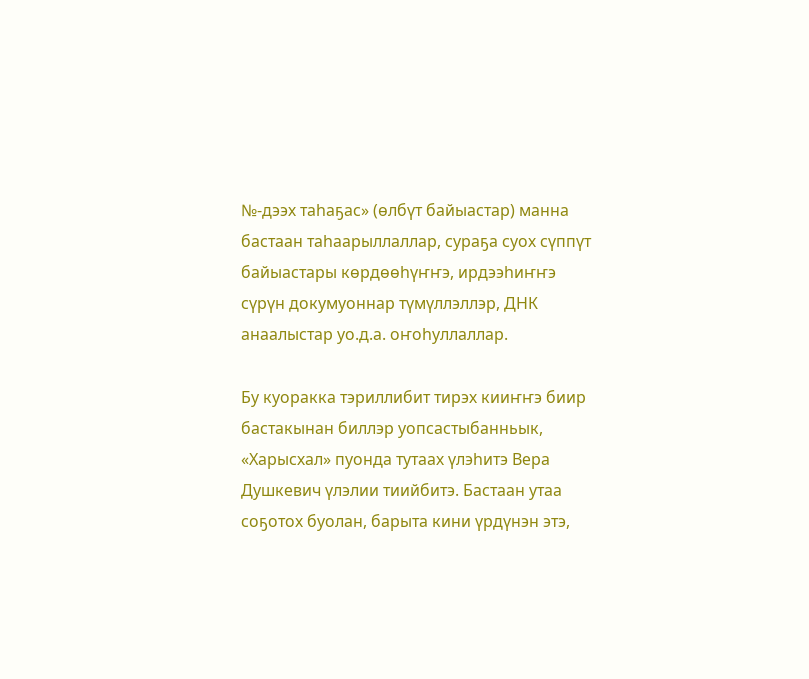№-дээх таһаҕас» (өлбүт байыастар) манна бастаан таһаарыллаллар, сураҕа суох сүппүт байыастары көрдөөһүҥҥэ, ирдээһиҥҥэ сүрүн докумуоннар түмүллэллэр, ДНК анаалыстар уо.д.а. оҥоһуллаллар.

Бу куоракка тэриллибит тирэх кииҥҥэ биир бастакынан биллэр уопсастыбанньык, «Харысхал» пуонда тутаах үлэһитэ Вера Душкевич үлэлии тиийбитэ. Бастаан утаа соҕотох буолан, барыта кини үрдүнэн этэ,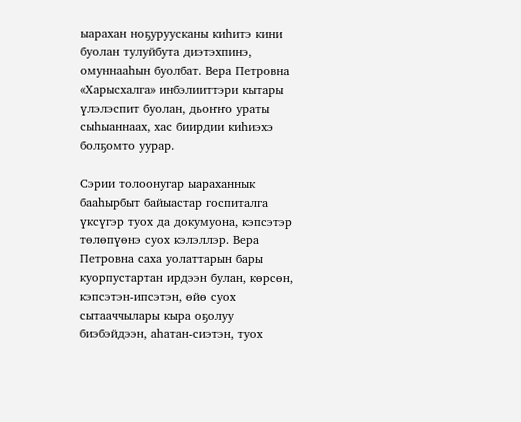ыарахан ноҕуруусканы киһитэ кини буолан тулуйбута диэтэхпинэ, омуннааһын буолбат. Вера Петровна «Харысхалга» инбэлииттэри кытары үлэлэспит буолан, дьоҥҥо ураты сыһыаннаах, хас биирдии киһиэхэ болҕомто уурар.

Сэрии толоонугар ыараханнык бааһырбыт байыастар госпиталга үксүгэр туох да докумуона, кэпсэтэр төлөпүөнэ суох кэлэллэр. Вера Петровна саха уолаттарын бары куорпустартан ирдээн булан, көрсөн, кэпсэтэн-ипсэтэн, өйө суох сытааччылары кыра оҕолуу биэбэйдээн, аһатан-сиэтэн, туох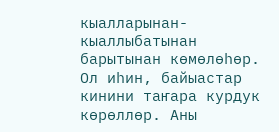кыалларынан-кыаллыбатынан барытынан көмөлөһөр. Ол иһин, байыастар кинини таҥара курдук көрөллөр. Аны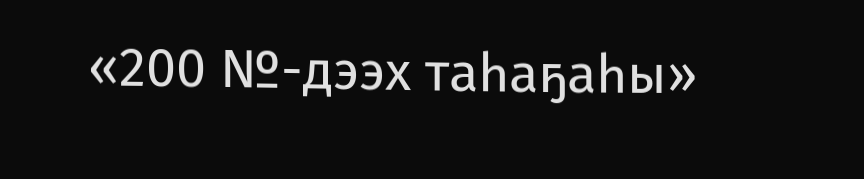«200 №-дээх таһаҕаһы»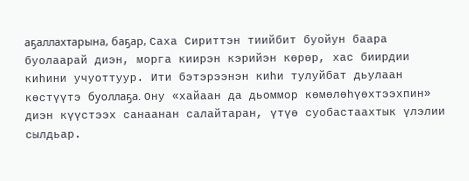аҕаллахтарына, баҕар, Саха Сириттэн тиийбит буойун баара буолаарай диэн, морга киирэн кэрийэн көрөр, хас биирдии киһини учуоттуур. Ити бэтэрээнэн киһи тулуйбат дьулаан көстүүтэ буоллаҕа. Ону «хайаан да дьоммор көмөлөһүөхтээхпин» диэн күүстээх санаанан салайтаран, үтүө суобастаахтык үлэлии сылдьар.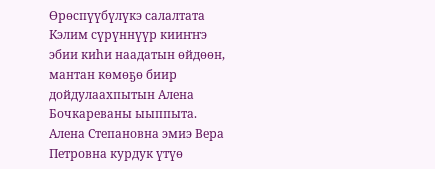Өрөспүүбүлүкэ салалтата Кэлим сүрүннүүр кииҥҥэ эбии киһи наадатын өйдөөн, мантан көмөҕө биир дойдулаахпытын Алена Бочкареваны ыыппыта. Алена Степановна эмиэ Вера Петровна курдук үтүө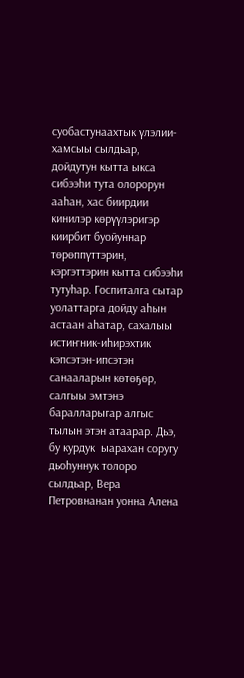суобастунаахтык үлэлии-хамсыы сылдьар, дойдутун кытта ыкса сибээһи тута олорорун ааһан, хас биирдии кинилэр көрүүлэригэр киирбит буойуннар төрөппүттэрин, кэргэттэрин кытта сибээһи тутуһар. Госпиталга сытар уолаттарга дойду аһын астаан аһатар, сахалыы истиҥник-иһирэхтик кэпсэтэн-ипсэтэн санааларын көтөҕөр, салгыы эмтэнэ баралларыгар алгыс тылын этэн атаарар. Дьэ, бу курдук  ыарахан соругу дьоһуннук толоро сылдьар, Вера Петровнанан уонна Алена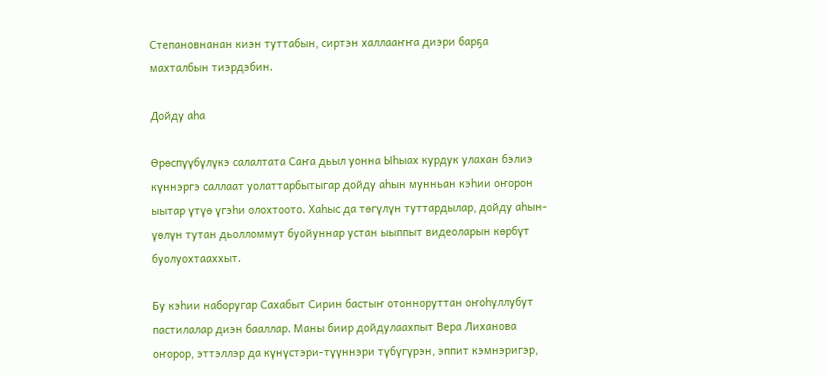Степановнанан киэн туттабын, сиртэн халлааҥҥа диэри барҕа махталбын тиэрдэбин.

Дойду аһа

Өрөспүүбүлүкэ салалтата Саҥа дьыл уонна Ыһыах курдук улахан бэлиэ күннэргэ саллаат уолаттарбытыгар дойду аһын мунньан кэһии оҥорон ыытар үтүө үгэһи олохтоото. Хаһыс да төгүлүн туттардылар, дойду аһын-үөлүн тутан дьолломмут буойуннар устан ыыппыт видеоларын көрбүт буолуохтааххыт.

Бу кэһии наборугар Сахабыт Сирин бастыҥ отонноруттан оҥоһуллубут пастилалар диэн бааллар. Маны биир дойдулаахпыт Вера Лиханова оҥорор, эттэллэр да күнүстэри-түүннэри түбүгүрэн, эппит кэмнэригэр,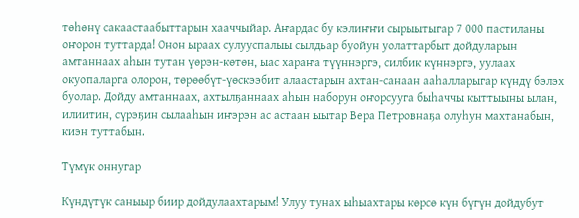төһөнү сакаастаабыттарын хааччыйар. Аҥардас бу кэлиҥҥи сырыытыгар 7 000 пастиланы оҥорон туттарда! Онон ыраах сулууспалыы сылдьар буойун уолаттарбыт дойдуларын амтаннаах аһын тутан үөрэн-көтөн, ыас хараҥа түүннэргэ, силбик күннэргэ, уулаах окуопаларга олорон, төрөөбүт-үөскээбит алаастарын ахтан-санаан ааһалларыгар күндү бэлэх буолар. Дойду амтаннаах, ахтылҕаннаах аһын наборун оҥорсууга быһаччы кыттыыны ылан, илиитин, сүрэҕин сылааһын иҥэрэн ас астаан ыытар Вера Петровнаҕа олуһун махтанабын, киэн туттабын.

Түмүк оннугар

Күндүтүк саныыр биир дойдулаахтарым! Улуу тунах ыһыахтары көрсө күн бүгүн дойдубут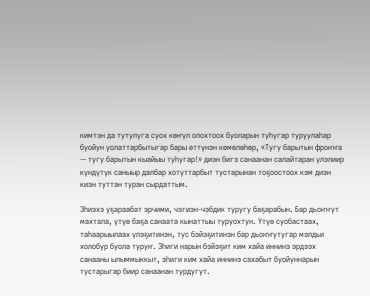кимтэн да тутулуга суох көҥүл олохтоох буоларын туһугар туруулаһар буойун уолаттарбытыгар бары өттүнэн көмөлөһөр, «Тугу барытын фроҥҥа -- тугу барытын кыайыы туһугар!» диэн бигэ санаанан салайтаран үлэлиир күндүтүк саныыр далбар хотуттарбыт тустарынан тоҕоостоох кэм диэн киэн туттан туран сырдаттым.

Эһиэхэ уҕараабат эрчими, чэгиэн-чэбдик туругу баҕарабын. Бар дьоҥҥут махтала, үтүө баҕа санаата кынаттыы туруохтун. Үтүө суобастаах, таһаарыылаах үлэҕитинэн, тус бэйэҕитинэн бар дьоҥҥутугар мэлдьи холобур буола туруҥ. Эһиги нарын бэйэҕит ким хайа иннинэ эрдээх санааны ылыммыккыт, эһиги ким хайа иннинэ сахабыт буойуннарын тустарыгар биир санаанан турдугут.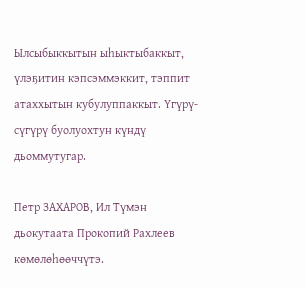Ылсыбыккытын ыһыктыбаккыт, үлэҕитин кэпсэммэккит, тэппит атаххытын кубулуппаккыт. Үгүрү-сүгүрү буолуохтун күндү дьоммутугар.

Петр ЗАХАРОВ, Ил Түмэн дьокутаата Прокопий Рахлеев көмөлөһөөччүтэ.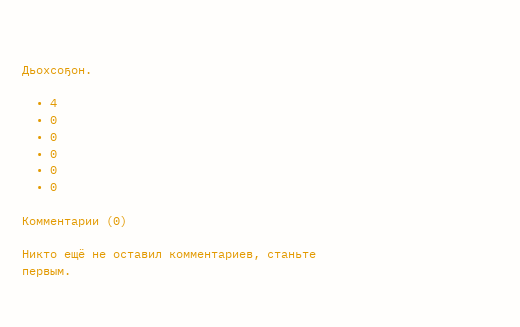Дьохсоҕон.

  • 4
  • 0
  • 0
  • 0
  • 0
  • 0

Комментарии (0)

Никто ещё не оставил комментариев, станьте первым.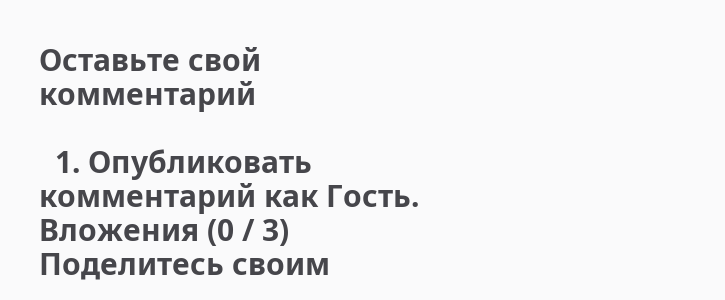Оставьте свой комментарий

  1. Опубликовать комментарий как Гость.
Вложения (0 / 3)
Поделитесь своим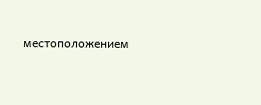местоположением